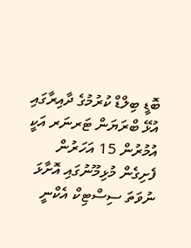ބޮޑީ ބިލްޑް ކުރުމުގެ ދާއިރާގައި އުޅޭ ބްރަޔަން ޓަރނަރ އަކީ އުމުރުން 15 އަހަރުން ފެށިގެން މުޅިމޫނުގައި އޮށާޅަ ނުވަތަ ސިސްޓިކް އެކްނީ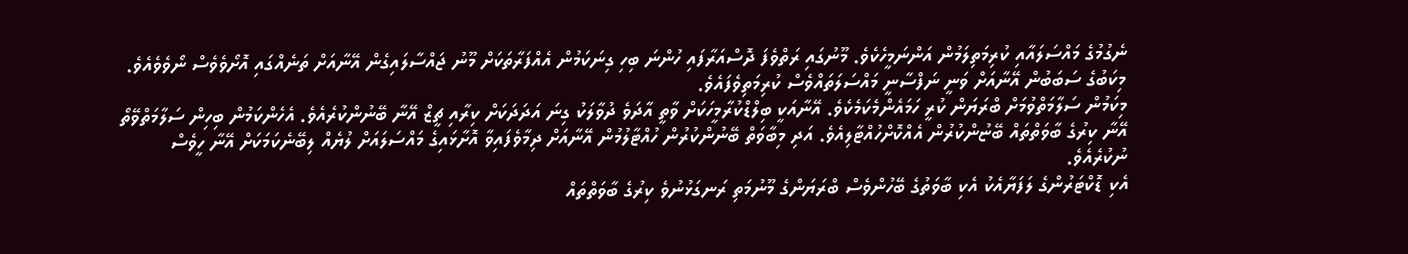ނެގުމުގެ މައްސަލައާއި ކުރިމަތިލަމުން އަންނަމީހެކެވެ. މޫނުގައި ރަތްވެފަ ދޮސްއަރާފައި ހުންނަ ބިހި ގިނަކަމުން އެއްފަރާތަކަށް މޫނު ޖައްސާލައިގެން އޭނާއަށް ތަނެއްގައި އޮށޯވެވެސް ނޯވެވެއެވެ. މިކަބުގެ ސަބަބުން އޭނާއަށް ވަނީ ނަފްސާނީ މައްސަލަތައްވެސް ކުރިމަތިވެފައެވެ.
މިކަމުން ސަލާމަތްވުމަށް ބްރަޔަން ކުރީ ހަމައެންމެކަމެކެވެ. އޭނާއަކީ ބިލްޑްކުރާމީހަކަށް ވާތީ އާދަވެ ދުވާލަކު ގިނަ އަދަދަކަށް ކިރާއި ޗީޒް އޭނާ ބޭނުންކުރެއެވެ. އެހެންކަމުން ބިހިން ސަލާމަތްވޭތޯ އޭނާ ކިރުގެ ބާވަތްތައް ބޭޏުންކުރުން އެއްކޮށްހުއްޓާލިއެވެ. އަދި މިބާވަތް ބޭނުންކުރުން ހުއްޓާލުމުން އޭނާއަށް ދިމާވެފައިވާ އޮށާޅައިގެ މައްސަލައަށް ލުޔެއް ލިބޭނެކަމަކަށް އޭނާ ހީވެސް ނުކުރެއެވެ.
އެކި ޑޮކްޓަރުންގެ ލަފަޔާއެކު އެކި ބާވަތުގެ ބޭހުންވެސް ބްރަޔަންގެ މޫނުމަތި ރަނގަޅުނުވެ ކިރުގެ ބާވަތްތައް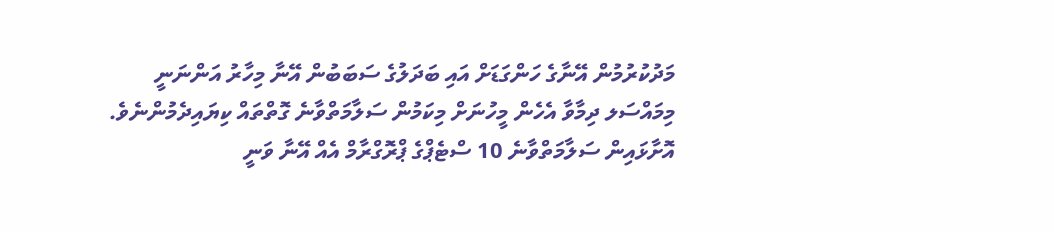މަދުކުރުމުން އޭނާގެ ހަންގަޑަށް އައި ބަދަލުގެ ސަބަބުން އޭނާ މިހާރު އަންނަނީ މިމައްސަލ ދިމާވާ އެހެން މީހުނަށް މިކަމުން ސަލާމަތްވާނެ ގޮތްތައް ކިޔައިދެމުންނެވެ.
އޮށާޅައިން ސަލާމަތްވާނެ 10 ސްޓެޕްގެ ޕްރޮގްރާމް އެއް އޭނާ ވަނީ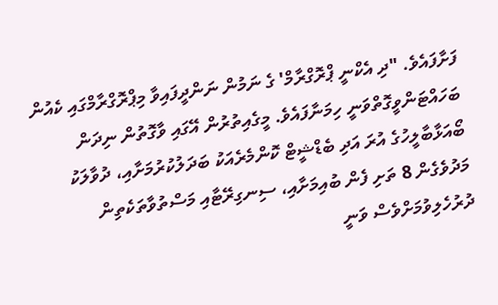ފަށާފައެވެ. "ދި އެކްނީ ޕްރޮގްރާމް' ގެ ނަމުން ނަންދީފައިވާ މިޕްރޮގްރާމްގައި ކެއުން ބަހައްޓަންވީގޮތްވަނީ ހިމަނާފައެވެ. މީގެއިތުރުން އޭގައި ވާގޮތުން ނިދަން ބޯއަޅާބާލީހުގެ އުރަ އަދި ބެޑްޝީޓް ކޮންމެރެއަކު ބަދަލުކުރުމަށާއި، ދުވާލަކު މަދުވެގެން 8 ތަށި ފެން ބުއިމަށާއި، ސިނގިރޭޓާއި މަސްތުވާތަކެތިން ދުރުހެލިވުމަށްވެސް ވަނީ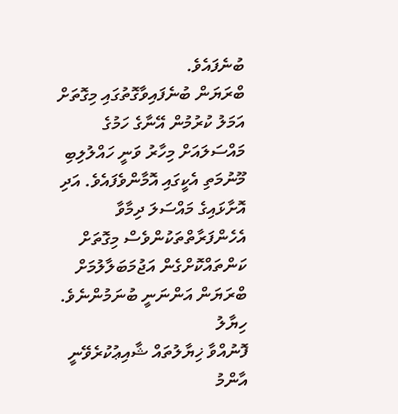ބުނެފައެވެ.
ބްރަޔަން ބުނެފައިވާގޮތުގައި މިގޮތަށް އަމަލު ކުރުމުން އޭނާގެ ހަމުގެ މައްސަލައަށް މިހާރު ވަނީ ހައްލުލިބި މޫނުމަތި އެކީގައި އޮމާންވެފައެވެ. އަދި އޮށާޅައިގެ މައްސަލަ ދިމާވާ އެހެންފަރާތްތަކުންވެސް މިގޮތަށް ކަންތައްކޮށްގެން އަޖުމަބަލާލުމަށް ބްރަޔަން އަންނަނީ ބުނަމުންނެވެ.
ހިޔާލު
ފޮނުއްވާ ޚިޔާލުތައް ޝާއިޢުކުރެވޭނީ އާންމު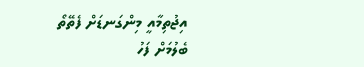އިޖުތިމާއީ މިންގަނޑަށް ފެތޭތޯ ބެލުމަށް ފަހު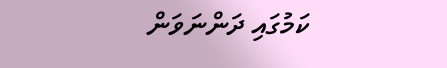ކަމުގައި ދަންނަވަން